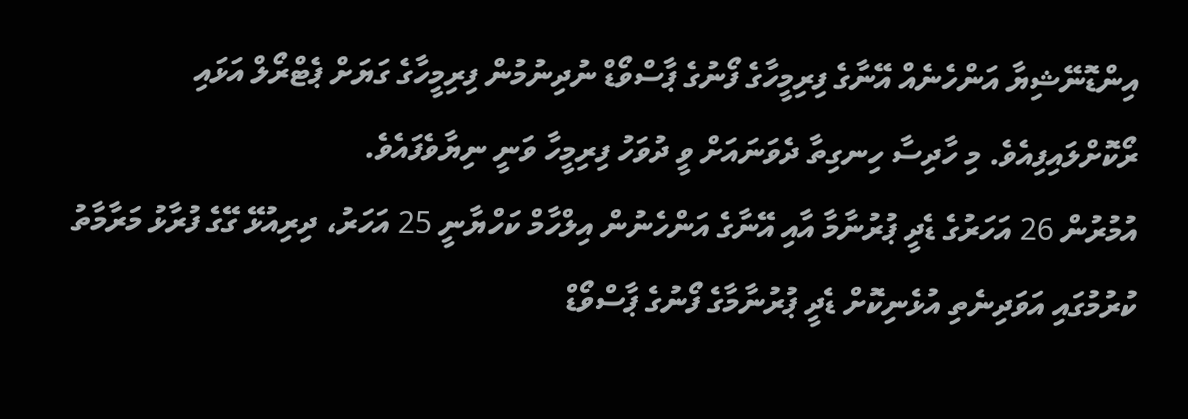އިންޑޮނޭޝިޔާ އަންހެނެއް އޭނާގެ ފިރިމީހާގެ ފޯނުގެ ޕާސްވޯޑް ނުދިނުމުން ފިރިމީހާގެ ގަޔަށް ޕެޓްރޯލް އަޅައި ރޯކޮށްލައިފިއެވެ. މި ހާދިސާ ހިނގިތާ ދެވަނައަށް ވީ ދުވަހު ފިރިމީހާ ވަނީ ނިޔާވެފައެވެ.
އުމުރުން 26 އަހަރުގެ ޑެދީ ޕުރުނާމާ އާއި އޭނާގެ އަންހެނުން އިލްހާމް ކަހްޔާނީ 25 އަހަރު، ދިރިއުޅޭ ގޭގެ ފުރާޅު މަރާމާތު ކުރުމުގައި އަވަދިނެތި އުޅެނިކޮށް ޑެދީ ޕުރުނާމާގެ ފޯނުގެ ޕާސްވޯޑް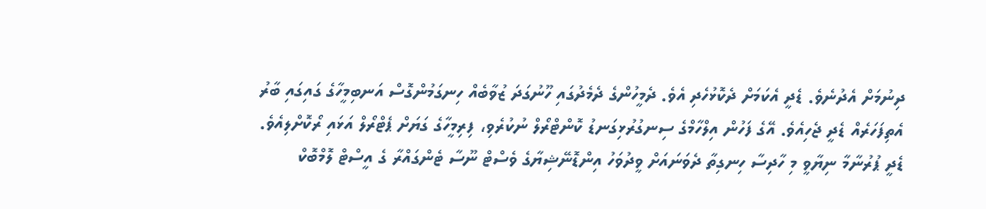ދިނުމަށް އެދުނެވެ. ޑެދީ އެކަމަށް ދެކޮޅުހެދި އެވެ. ދެމީހުންގެ ދެމެދުގައި ހޫނުގަދަ ޒުވާބެއް ހިނގަމުންގޮސް އަނބިމީހާގެ ގައިގައި ބާރު އެތިފަހަރެއް ޑެދީ ޖެހިއެވެ. އޭގެ ފަހުން އިލްހާމްގެ ސިނގުރުޅިގަނޑު ކޮންޓްރޯލް ނުކުރެވި، ފިރިމީހާގެ ގަޔަށް ޕެޓްރޯލް އަޅައި ރޯކޮށްލިއެވެ.
ޑެދީ ޕުރުނާމާ ނިޔާވީ މި ހާދިސާ ހިނގިތާ ދެވަނައަށް ވީދުވަހު އިންޑޮނޭޝިޔާގެ ވެސްޓް ނޫސާ ޓެންގައްރާ ގެ އީސްޓް ލޮމްބޮކް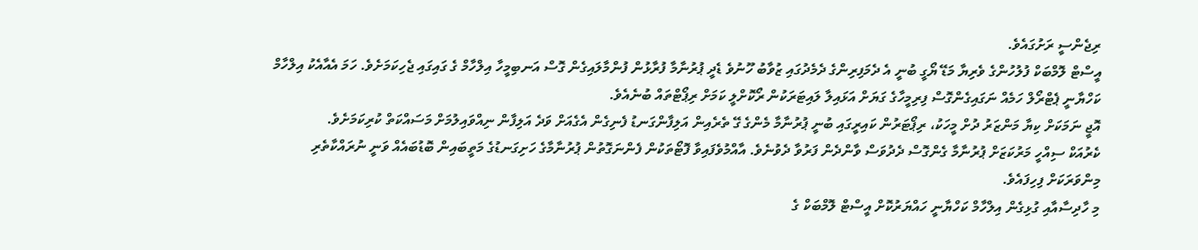ރިޖެންސީ ރަށުގައެވެ.
އީސްޓް ލޮމްބަކް ފުލުހުންގެ ވެރިޔާ މަޑޭ ޔޯގީ ބުނީ އެ ދެމަފިރިންގެ ދެމެދުގައި ޒުވާބު ހޫނުވެ ޑެދީ ޕުރުނާމާ ފުރާޅުން ފުންމާލައިގެން ގޮސް އަނބިމީހާ އިލްހާމް ގެ ގައިގައި ޖެހިކަމަށެވެ. ހަމަ އެއާއެކު އިލްހާމް ކަހްޔާނީ ޕެޓްރޯލް ހަމެއް ނަގައިގެންގޮސް ފިރިމީހާގެ ގަޔަށް އަޅައިލާ ލައިޓަރަކުން ރޯކޮށްލީ ކަމަށް ރިޕޯޓްތައް ބުނެއެވެ.
އޮޖީ ނަމަކަށް ކިޔާ މަންޒަރު ދުށް މީހަކު، ރިޕޯޓަރުން ކައިރީގައި ބުނީ ޕުރުނާމާ މެންގެ ގޭ ތެރެއިން އަލިފާންގަނޑު ފެނިގެން އެގެއަށް ވަދެ އަލިފާން ނިއްވައިލުމަށް މަސައްކަތް ކުރިކަމަށެވެ.
ކެރުއަކް ސިއްހީ މަރުކަޒަށް ޕުރުނާމާ ގެންގޮސް ދެދުވަސް ވާންދެން ފަރުވާ ދެވުނެވެ. އާއްމުވެފައިވާ ފޮޓޯތަކުން ފެންނަގޮތުން ޕުރުނާމާގެ ހަށިގަނޑުގެ މަތީބައިން ބޮޑުބައެއް ވަނީ ނުރައްކާތެރި މިންވަރަކަށް ފިހިފައެވެ.
މި ހާދިސާއާއި ގުޅިގެން އިލްހާމް ކަހްޔާނީ ހައްޔަރުކޮށް އީސްޓް ލޮމްބަކް ގެ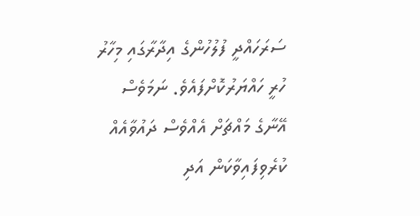ސަރަހައްދީ ފުލުހުންގެ އިދާރާގައި މިހާރު ހުރީ ހައްޔަރުކޮށްފައެވެ. ނަމަވެސް އޭނާގެ މައްޗަށް އެއްވެސް ދައުވާއެއް ކުރެވިފައިވާކަން އަދި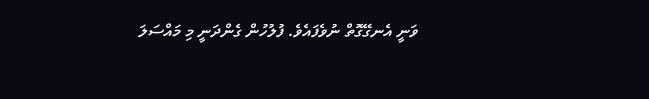ވަނީ އެނގޭގޮތް ނުވެފައެވެ. ފުލުހުން ގެންދަނީ މި މައްސަލަ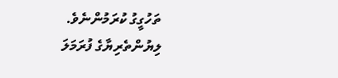ތަހުގީގު ކުރަމުންނެވެ.
ލިޔުންތެރިޔާގެ ފުރަމަލަ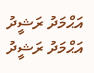އަޙްމަދު ރަޝީދު
އަޙްމަދު ރަޝީދު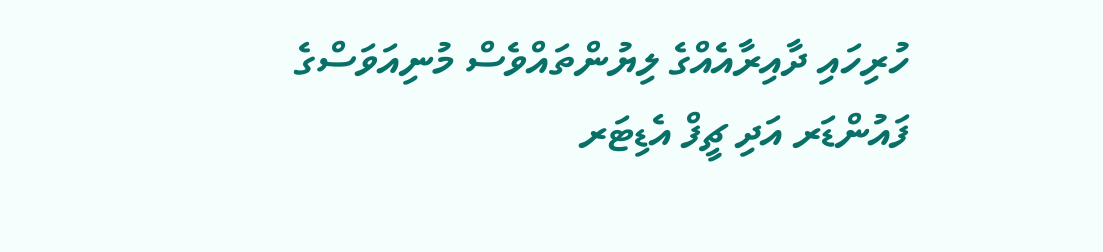ހުރިހައި ދާއިރާއެއްގެ ލިޔުންތައްވެސް މުނިއަވަސްގެ ފައުންޑަރ އަދި ޗީފް އެޑިޓަރ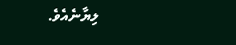ލިޔާނެއެވެ.